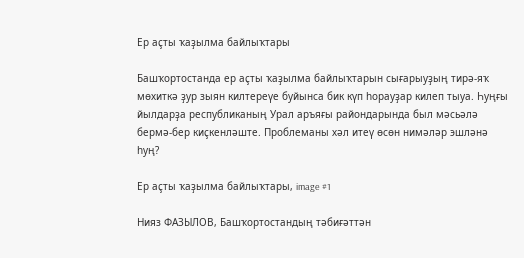Ер аҫты ҡаҙылма байлыҡтары

Башҡортостанда ер аҫты ҡаҙылма байлыҡтарын сығарыуҙың тирә-яҡ мөхиткә ҙур зыян килтереүе буйынса бик күп һорауҙар килеп тыуа. Һуңғы йылдарҙа республиканың Урал аръяғы райондарында был мәсьәлә бермә-бер киҫкенләште. Проблеманы хәл итеү өсөн нимәләр эшләнә һуң?

Ер аҫты ҡаҙылма байлыҡтары, image #1

Нияз ФАЗЫЛОВ, Башҡортостандың тәбиғәттән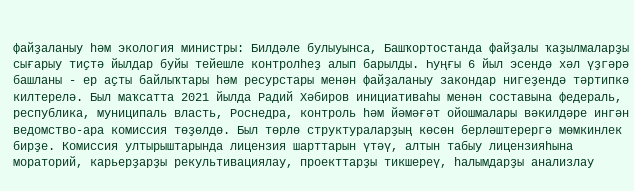файҙаланыу һәм экология министры: Билдәле булыуынса, Башҡортостанда файҙалы ҡаҙылмаларҙы сығарыу тиҫтә йылдар буйы тейешле контролһеҙ алып барылды. Һуңғы 6 йыл эсендә хәл үҙгәрә башланы - ер аҫты байлыҡтары һәм ресурстары менән файҙаланыу закондар нигеҙендә тәртипкә килтерелә. Был маҡсатта 2021 йылда Радий Хәбиров инициативаһы менән составына федераль, республика, муниципаль власть, Роснедра, контроль һәм йәмәғәт ойошмалары вәкилдәре ингән ведомство-ара комиссия төҙөлдө. Был төрлө структураларҙың көсөн берләштерергә мөмкинлек бирҙе. Комиссия ултырыштарында лицензия шарттарын үтәү, алтын табыу лицензияһына мораторий, карьерҙарҙы рекультивациялау, проекттарҙы тикшереү, һалымдарҙы анализлау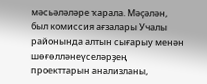мәсьәләләре ҡарала. Мәҫәлән, был комиссия ағзалары Учалы районында алтын сығарыу менән шөғөлләнеүселәрҙең проекттарын анализланы,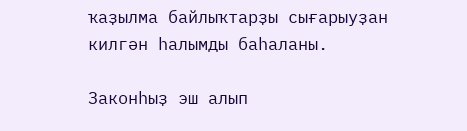ҡаҙылма байлыҡтарҙы сығарыуҙан килгән һалымды баһаланы.

Законһыҙ эш алып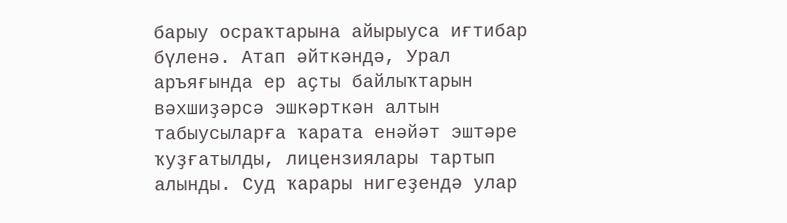барыу осраҡтарына айырыуса иғтибар бүленә. Атап әйткәндә, Урал аръяғында ер аҫты байлыҡтарын вәхшиҙәрсә эшкәрткән алтын табыусыларға ҡарата енәйәт эштәре ҡуҙғатылды, лицензиялары тартып алынды. Суд ҡарары нигеҙендә улар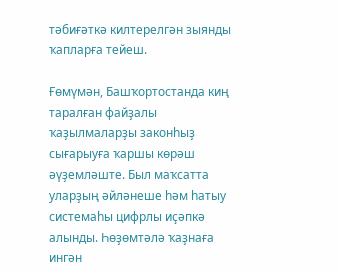тәбиғәткә килтерелгән зыянды ҡапларға тейеш.

Ғөмүмән, Башҡортостанда киң таралған файҙалы ҡаҙылмаларҙы законһыҙ сығарыуға ҡаршы көрәш әүҙемләште. Был маҡсатта уларҙың әйләнеше һәм һатыу системаһы цифрлы иҫәпкә алынды. Һөҙөмтәлә ҡаҙнаға ингән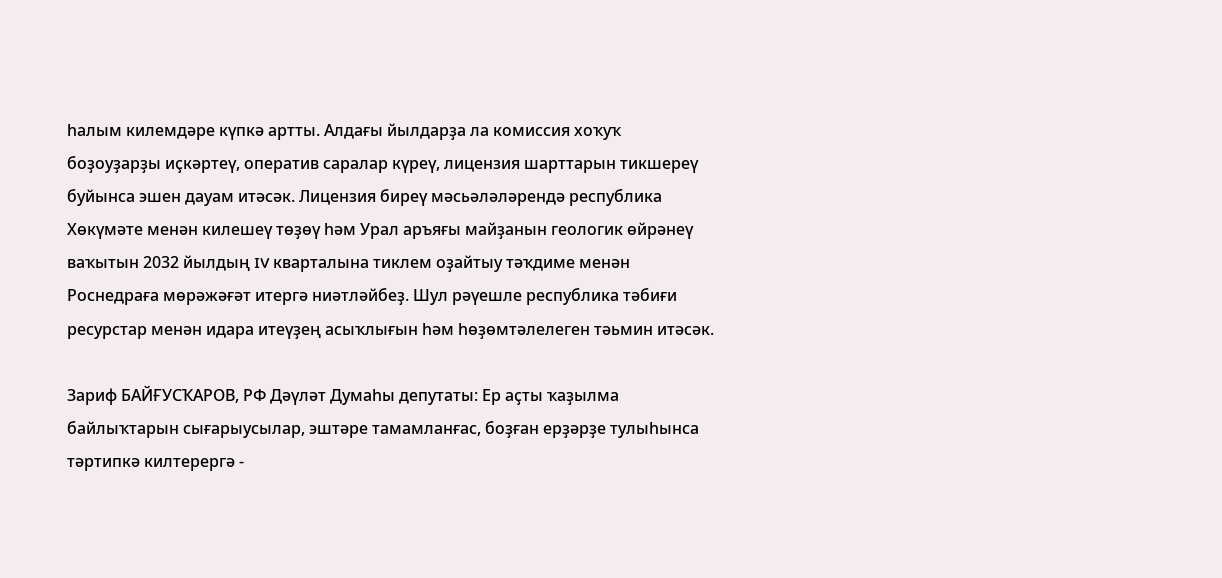һалым килемдәре күпкә артты. Алдағы йылдарҙа ла комиссия хоҡуҡ боҙоуҙарҙы иҫкәртеү, оператив саралар күреү, лицензия шарттарын тикшереү буйынса эшен дауам итәсәк. Лицензия биреү мәсьәләләрендә республика Хөкүмәте менән килешеү төҙөү һәм Урал аръяғы майҙанын геологик өйрәнеү ваҡытын 2032 йылдың IV кварталына тиклем оҙайтыу тәҡдиме менән Роснедраға мөрәжәғәт итергә ниәтләйбеҙ. Шул рәүешле республика тәбиғи ресурстар менән идара итеүҙең асыҡлығын һәм һөҙөмтәлелеген тәьмин итәсәк.

Зариф БАЙҒУСҠАРОВ, РФ Дәүләт Думаһы депутаты: Ер аҫты ҡаҙылма байлыҡтарын сығарыусылар, эштәре тамамланғас, боҙған ерҙәрҙе тулыһынса тәртипкә килтерергә -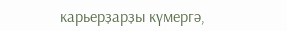карьерҙарҙы күмергә,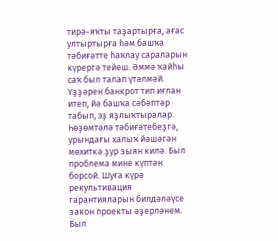тирә-яҡты таҙартырға, ағас ултыртырға һәм башҡа тәбиғәтте һаҡлау сараларын күрергә тейеш. Әммә ҡайһы саҡ был талап үтәлмәй. Үҙҙәрен банкрот тип иғлан итеп, йә башҡа сәбәптәр табып, эҙ яҙлыҡтыралар. Һөҙөмтәлә тәбиғәтебеҙгә, урындағы халыҡ йәшәгән мөхиткә ҙур зыян килә. Был проблема мине күптән борсой. Шуға күрә рекультивация гарантияларын билдәләүсе закон проекты әҙерләнем. Был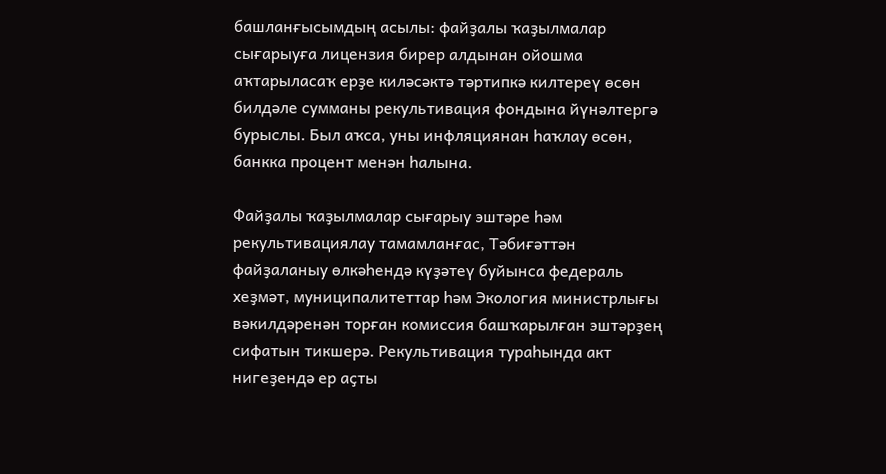башланғысымдың асылы: файҙалы ҡаҙылмалар сығарыуға лицензия бирер алдынан ойошма аҡтарыласаҡ ерҙе киләсәктә тәртипкә килтереү өсөн билдәле сумманы рекультивация фондына йүнәлтергә бурыслы. Был аҡса, уны инфляциянан һаҡлау өсөн, банкка процент менән һалына.

Файҙалы ҡаҙылмалар сығарыу эштәре һәм рекультивациялау тамамланғас, Тәбиғәттән файҙаланыу өлкәһендә күҙәтеү буйынса федераль хеҙмәт, муниципалитеттар һәм Экология министрлығы вәкилдәренән торған комиссия башҡарылған эштәрҙең сифатын тикшерә. Рекультивация тураһында акт нигеҙендә ер аҫты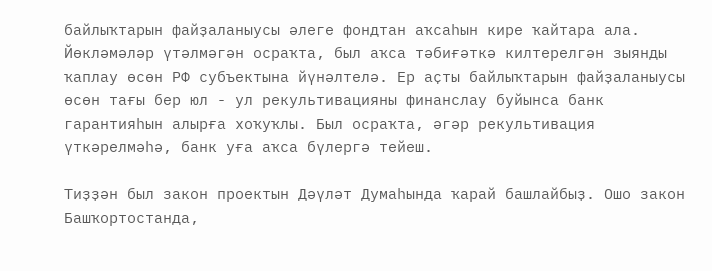байлыҡтарын файҙаланыусы әлеге фондтан аҡсаһын кире ҡайтара ала. Йөкләмәләр үтәлмәгән осраҡта, был аҡса тәбиғәткә килтерелгән зыянды ҡаплау өсөн РФ субъектына йүнәлтелә. Ер аҫты байлыҡтарын файҙаланыусы өсөн тағы бер юл - ул рекультивацияны финанслау буйынса банк гарантияһын алырға хоҡуҡлы. Был осраҡта, әгәр рекультивация үткәрелмәһә, банк уға аҡса бүлергә тейеш.

Тиҙҙән был закон проектын Дәүләт Думаһында ҡарай башлайбыҙ. Ошо закон Башҡортостанда,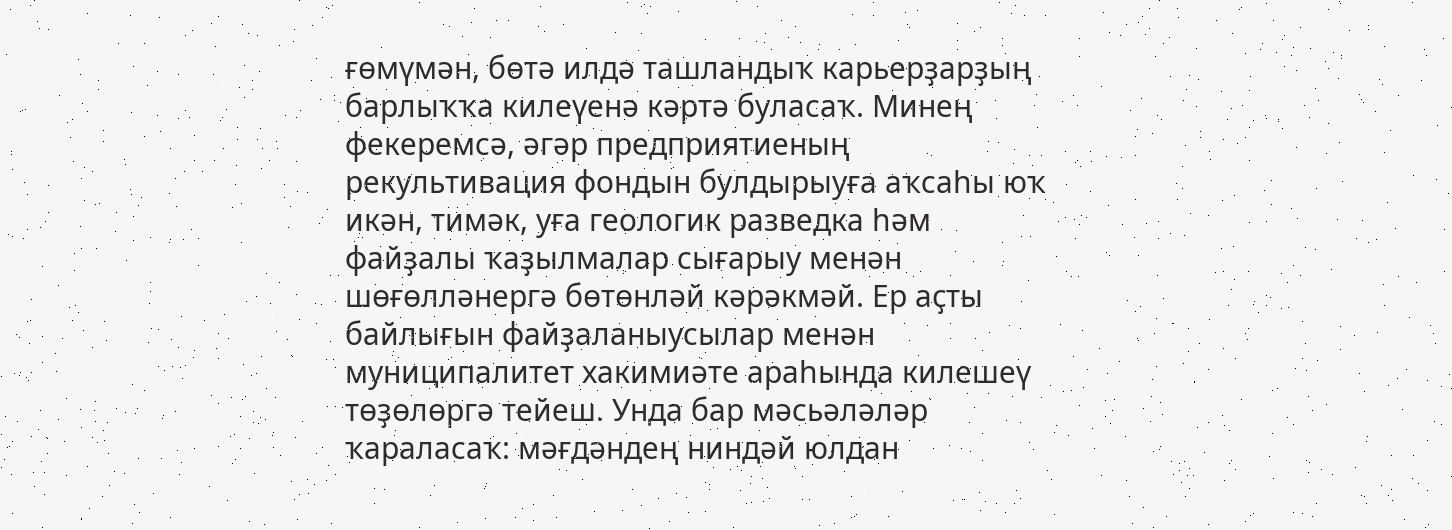ғөмүмән, бөтә илдә ташландыҡ карьерҙарҙың барлыҡҡа килеүенә кәртә буласаҡ. Минең фекеремсә, әгәр предприятиеның рекультивация фондын булдырыуға аҡсаһы юҡ икән, тимәк, уға геологик разведка һәм файҙалы ҡаҙылмалар сығарыу менән шөғөлләнергә бөтөнләй кәрәкмәй. Ер аҫты байлығын файҙаланыусылар менән муниципалитет хакимиәте араһында килешеү төҙөлөргә тейеш. Унда бар мәсьәләләр ҡараласаҡ: мәғдәндең ниндәй юлдан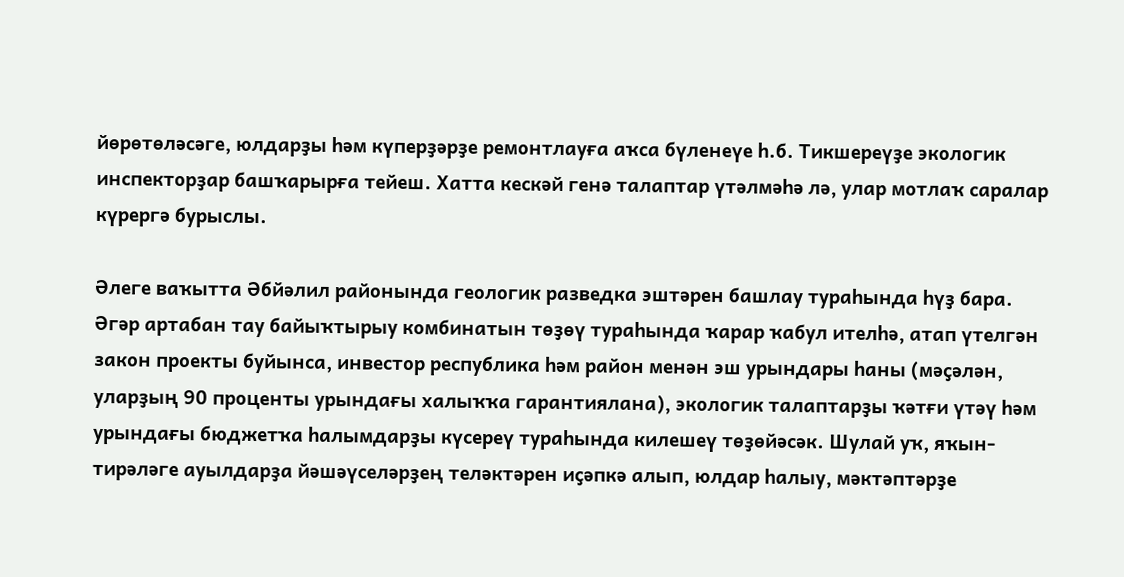йөрөтөләсәге, юлдарҙы һәм күперҙәрҙе ремонтлауға аҡса бүленеүе һ.б. Тикшереүҙе экологик инспекторҙар башҡарырға тейеш. Хатта кескәй генә талаптар үтәлмәһә лә, улар мотлаҡ саралар күрергә бурыслы.

Әлеге ваҡытта Әбйәлил районында геологик разведка эштәрен башлау тураһында һүҙ бара. Әгәр артабан тау байыҡтырыу комбинатын төҙөү тураһында ҡарар ҡабул ителһә, атап үтелгән закон проекты буйынса, инвестор республика һәм район менән эш урындары һаны (мәҫәлән, уларҙың 90 проценты урындағы халыҡҡа гарантиялана), экологик талаптарҙы ҡәтғи үтәү һәм урындағы бюджетҡа һалымдарҙы күсереү тураһында килешеү төҙөйәсәк. Шулай уҡ, яҡын-тирәләге ауылдарҙа йәшәүселәрҙең теләктәрен иҫәпкә алып, юлдар һалыу, мәктәптәрҙе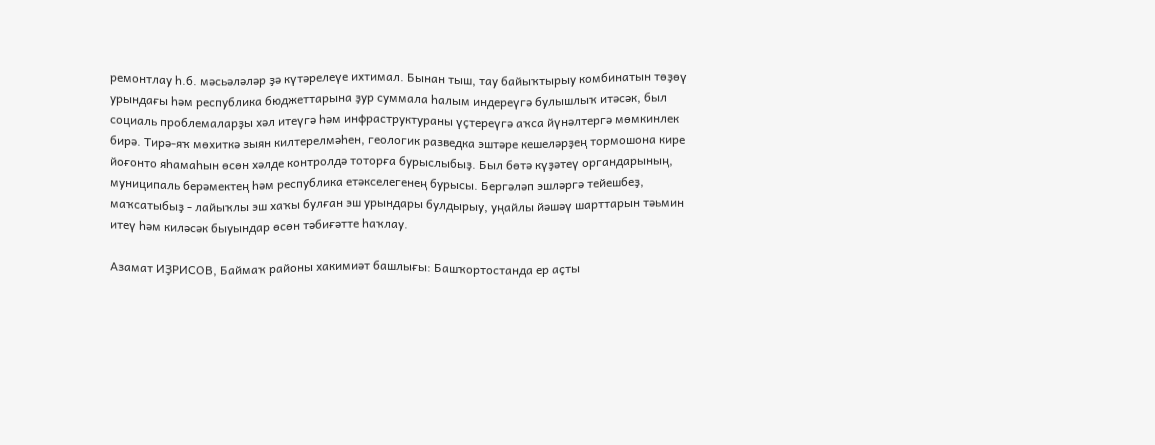ремонтлау һ.б. мәсьәләләр ҙә күтәрелеүе ихтимал. Бынан тыш, тау байыҡтырыу комбинатын төҙөү урындағы һәм республика бюджеттарына ҙур суммала һалым индереүгә булышлыҡ итәсәк, был социаль проблемаларҙы хәл итеүгә һәм инфраструктураны үҫтереүгә аҡса йүнәлтергә мөмкинлек бирә. Тирә-яҡ мөхиткә зыян килтерелмәһен, геологик разведка эштәре кешеләрҙең тормошона кире йоғонто яһамаһын өсөн хәлде контролдә тоторға бурыслыбыҙ. Был бөтә күҙәтеү органдарының, муниципаль берәмектең һәм республика етәкселегенең бурысы. Бергәләп эшләргә тейешбеҙ, маҡсатыбыҙ - лайыҡлы эш хаҡы булған эш урындары булдырыу, уңайлы йәшәү шарттарын тәьмин итеү һәм киләсәк быуындар өсөн тәбиғәтте һаҡлау.

Азамат ИҘРИСОВ, Баймаҡ районы хакимиәт башлығы: Башҡортостанда ер аҫты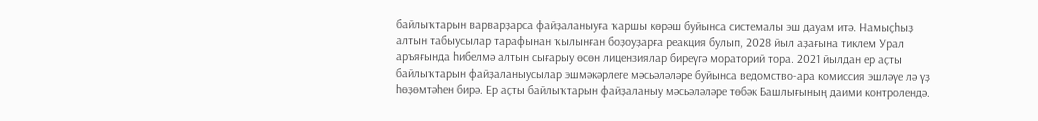байлыҡтарын варварҙарса файҙаланыуға ҡаршы көрәш буйынса системалы эш дауам итә. Намыҫһыҙ алтын табыусылар тарафынан ҡылынған боҙоуҙарға реакция булып, 2028 йыл аҙағына тиклем Урал аръяғында һибелмә алтын сығарыу өсөн лицензиялар биреүгә мораторий тора. 2021 йылдан ер аҫты байлыҡтарын файҙаланыусылар эшмәкәрлеге мәсьәләләре буйынса ведомство-ара комиссия эшләүе лә үҙ һөҙөмтәһен бирә. Ер аҫты байлыҡтарын файҙаланыу мәсьәләләре төбәк Башлығының даими контролендә.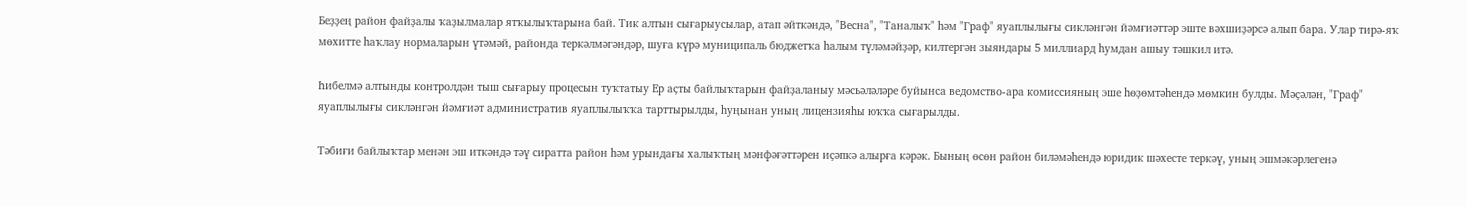Беҙҙең район файҙалы ҡаҙылмалар ятҡылыҡтарына бай. Тик алтын сығарыусылар, атап әйткәндә, "Весна", "Таналыҡ" һәм "Граф" яуаплылығы сикләнгән йәмғиәттәр эште вәхшиҙәрсә алып бара. Улар тирә-яҡ мөхитте һаҡлау нормаларын үтәмәй, районда теркәлмәгәндәр, шуға күрә муниципаль бюджетҡа һалым түләмәйҙәр, килтергән зыяндары 5 миллиард һумдан ашыу тәшкил итә.

Һибелмә алтынды контролдән тыш сығарыу процесын туҡтатыу Ер аҫты байлыҡтарын файҙаланыу мәсьәләләре буйынса ведомство-ара комиссияның эше һөҙөмтәһендә мөмкин булды. Мәҫәлән, "Граф" яуаплылығы сикләнгән йәмғиәт административ яуаплылыҡҡа тарттырылды, һуңынан уның лицензияһы юҡҡа сығарылды.

Тәбиғи байлыҡтар менән эш иткәндә тәү сиратта район һәм урындағы халыҡтың мәнфәғәттәрен иҫәпкә алырға кәрәк. Бының өсөн район биләмәһендә юридик шәхесте теркәү, уның эшмәкәрлегенә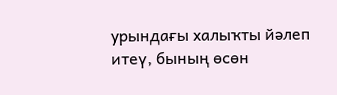урындағы халыҡты йәлеп итеү, бының өсөн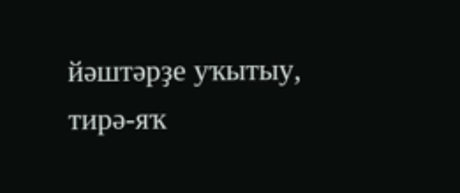йәштәрҙе уҡытыу, тирә-яҡ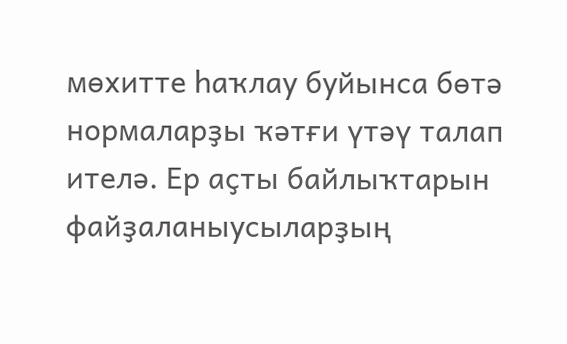мөхитте һаҡлау буйынса бөтә нормаларҙы ҡәтғи үтәү талап ителә. Ер аҫты байлыҡтарын файҙаланыусыларҙың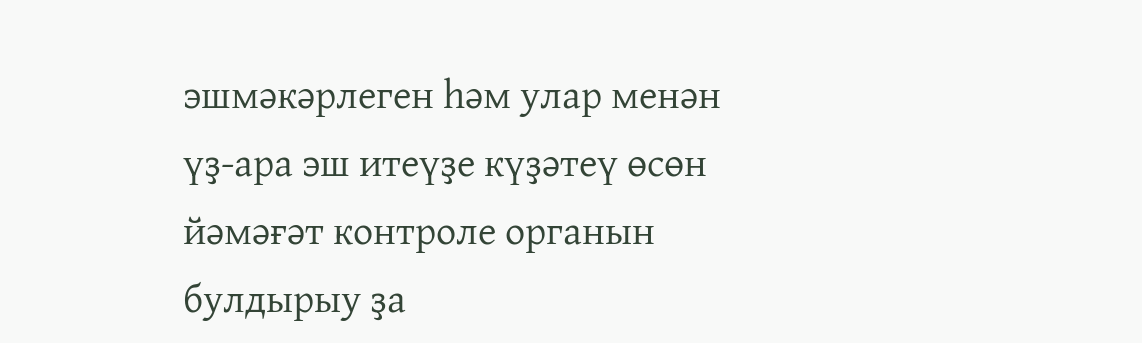эшмәкәрлеген һәм улар менән үҙ-ара эш итеүҙе күҙәтеү өсөн йәмәғәт контроле органын булдырыу ҙа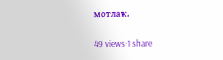мотлаҡ.

49 views·1 share